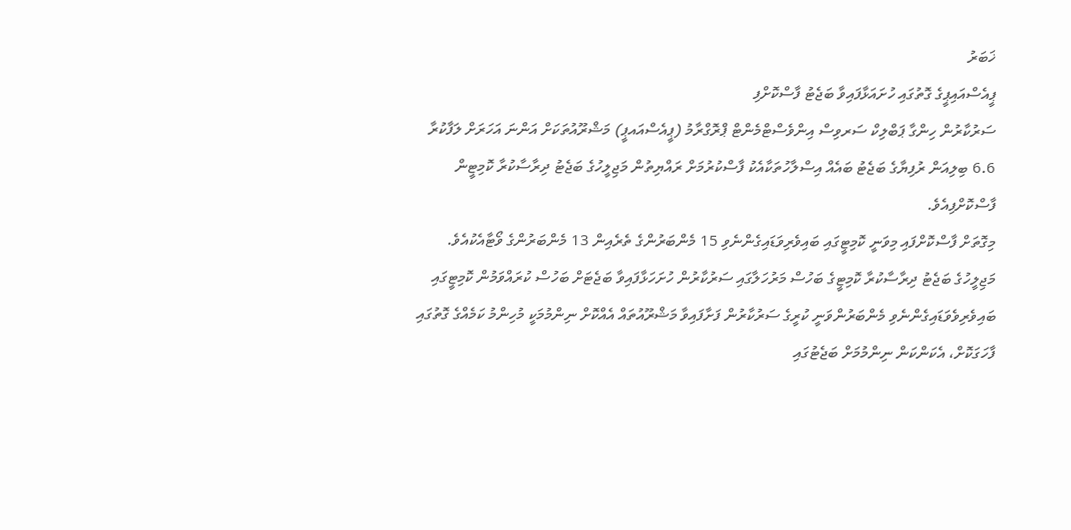ޚަބަރު
ޕީއެސްއައިޕީގެ ގޮތުގައި ހުށައަޅާފައިވާ ބަޖެޓު ފާސްކޮށްފި
ސަރުކާރުން ހިންގާ ޕަބްލިކް ސަރވިސް އިންވެސްޓްމެންޓް ޕްރޮގްރާމު (ޕީއެސްއައޕީ) މަޝްރޫއުތަކަށް އަންނަ އަހަރަށް ލަފާކުރާ 6.6 ބިލިއަން ރުފިޔާގެ ބަޖެޓު ބައެއް އިސްލާހުތަކާއެކު ފާސްކުރުމަށް ރައްޔިތުން މަޖިލީހުގެ ބަޖެޓު ދިރާސާކުރާ ކޮމިޓީން ފާސްކޮށްފިއެވެ.
މިގޮތަށް ފާސްކޮށްފައި މިވަނީ ކޮމިޓީގައި ބައިވެރިވަޑައިގެންނެވި 15 މެންބަރުންގެ ތެރެއިން 13 މެންބަރުންގެ ވޯޓާއެކުއެވެ. މަޖިލީހުގެ ބަޖެޓު ދިރާސާކުރާ ކޮމިޓީގެ ބަހުސް މަރުހަލާގައި ސަރުކާރުން ހުށަހަޅާފައިވާ ބަޖެޓަށް ބަހުސް ކުރައްވަމުން ކޮމިޓީގައި ބައިވެރިވެވަޑައިގެންނެވި މެންބަރުންވަނީ ކުރީގެ ސަރުކާރުން ފަށާފައިވާ މަޝްރޫއުތައް އެއްކޮށް ނިންމުމަކީ މުހިންމު ކަމެއްގެ ގޮތުގައި ފާހަގަކޮށް، އެކަންކަން ނިންމުމަށް ބަޖެޓުގައި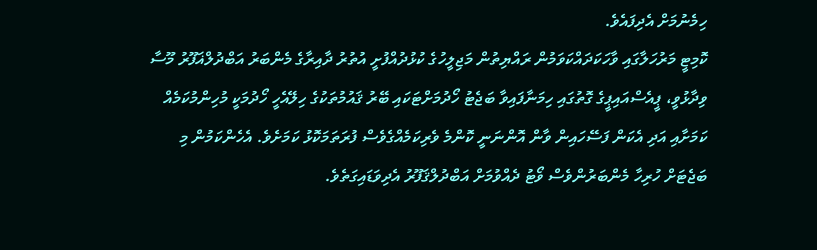ހިމެނުމަށް އެދިފައެވެ.
ކޮމިޓީ މަރުހަލާގައި ވާހަކަދައްކަވަމުން ރައްޔިތުން މަޖިލީހުގެ ކުޅުދުއްފުށީ އުތުރު ދާއިރާގެ މެންބަރު އަބްދުލްޣަފޫރު މޫސާ ވިދާޅުވީ، ޕީއެސްއައިޕީގެ ގޮތުގައި ހިމަނާފައިވާ ބަޖެޓު ހޯދުމަށްޓަކައި ބޭރު ޤައުމުތަކުގެ ހިލޭއެހީ ހޯދުމަކީ މުހިންމުކަމެއް ކަމަށާއި އަދި އެކަން ފަސޭހައިން ވާން އޮންނަނީ ކޮންމެ ވެރިކަމެއްގެވެސް ފުރަތަމަކޮޅު ކަމަށެވެ. އެހެންކަމުން މި ބަޖެޓަށް ހުރިހާ މެންބަރުންވެސް ވޯޓު ދެއްވުމަށް އަބްދުލްޤަފޫރު އެދިވަޑައިގަތެވެ.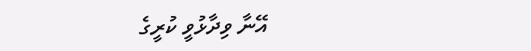އޭނާ ވިދާޅުވީ ކުރީގެ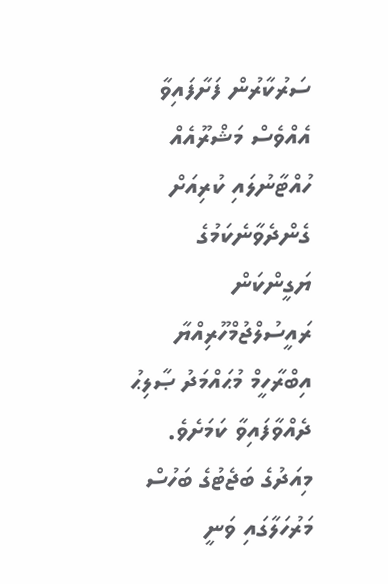ސަރުކާރުން ފަށާފައިވާ އެއްވެސް މަޝްރޫއެއް ހުއްޓާނުލައި ކުރިއަށް ގެންދެވާނެކަމުގެ ޔަގީންކަން ރައީސުލްޖުމްހޫރިއްޔާ އިބްރާހީމް މުޙައްމަދު ޞާލިޙު ދެއްވާފައިވާ ކަމަށެވެ.
މިއަދުގެ ބަޖެޓުގެ ބަހުސް މަރުހަލާގައި ވަނީ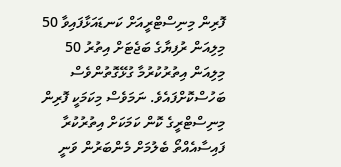ފޮރިން މިނިސްޓްރީއަށް ކަނޑައަޅާފައިވާ 50 މިލިއަން ރުފިޔާގެ ބަޖެޓަށް އިތުރު 50 މިލިއަން އިތުރުކުރުމާ ގުޅޭގޮތުންވެސް ބަހުސްކޮށްފައެވެ. ނަމަވެސް މިކަމަކީ ފޮރިން މިނިސްޓްރީގެ ކޮން ކަމަކަށް އިތުރުކުރާ ފައިސާއެއްތޯ ބެލުމަށް މެންބަރުން ވަނީ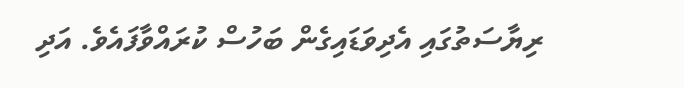ރިޔާސަތުގައި އެދިވަޑައިގެން ބަހުސް ކުރައްވާފައެވެ. އަދި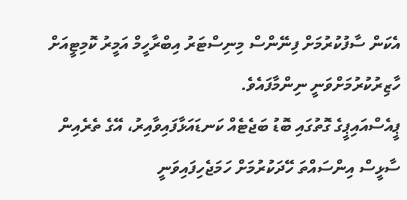އެކަން ސާފުކުރުމަށް ފިނޭންސް މިނިސްޓަރު އިބްރާހީމް އަމީރު ކޮމިޓީއަށް ހާޒިރުކުރުމަށްވަނީ ނިންމާފައެވެ.
ޕީއެސްއައިޕީގެ ގޮތުގައި ބޮޑު ބަޖެޓެއް ކަނޑައަޅާފައިވާއިރު، އޭގެ ތެރެއިން ސާޅީސް އިންސައްތަ ހޭދަކުރުމަށް ހަމަޖެހިފައިވަނީ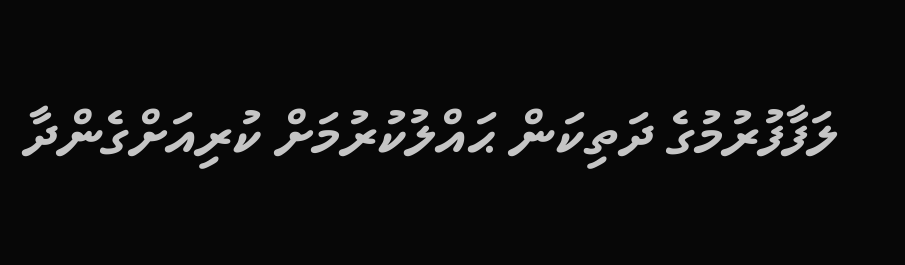ލަފާފުރުމުގެ ދަތިކަން ޙައްލުކުރުމަށް ކުރިއަށްގެންދާ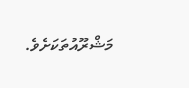މަޝްރޫއުތަކަށެވެ.